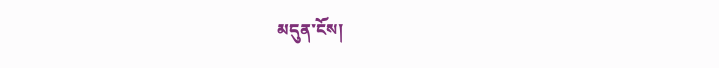མདུན་ངོས།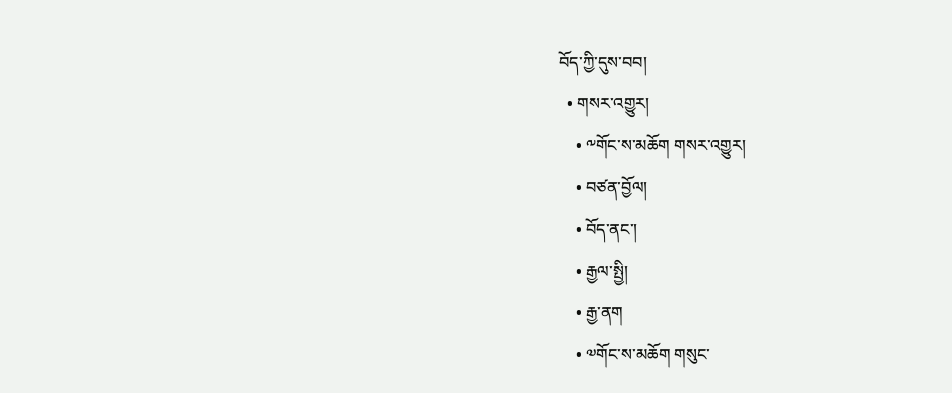བོད་ཀྱི་དུས་བབ།
  • གསར་འགྱུར།
    • ༸གོང་ས་མཆོག གསར་འགྱུར།
    • བཙན་བྱོལ།
    • བོད་ནང་།
    • རྒྱལ་སྤྱི།
    • རྒྱ་ནག
    • ༧གོང་ས་མཆོག གསུང་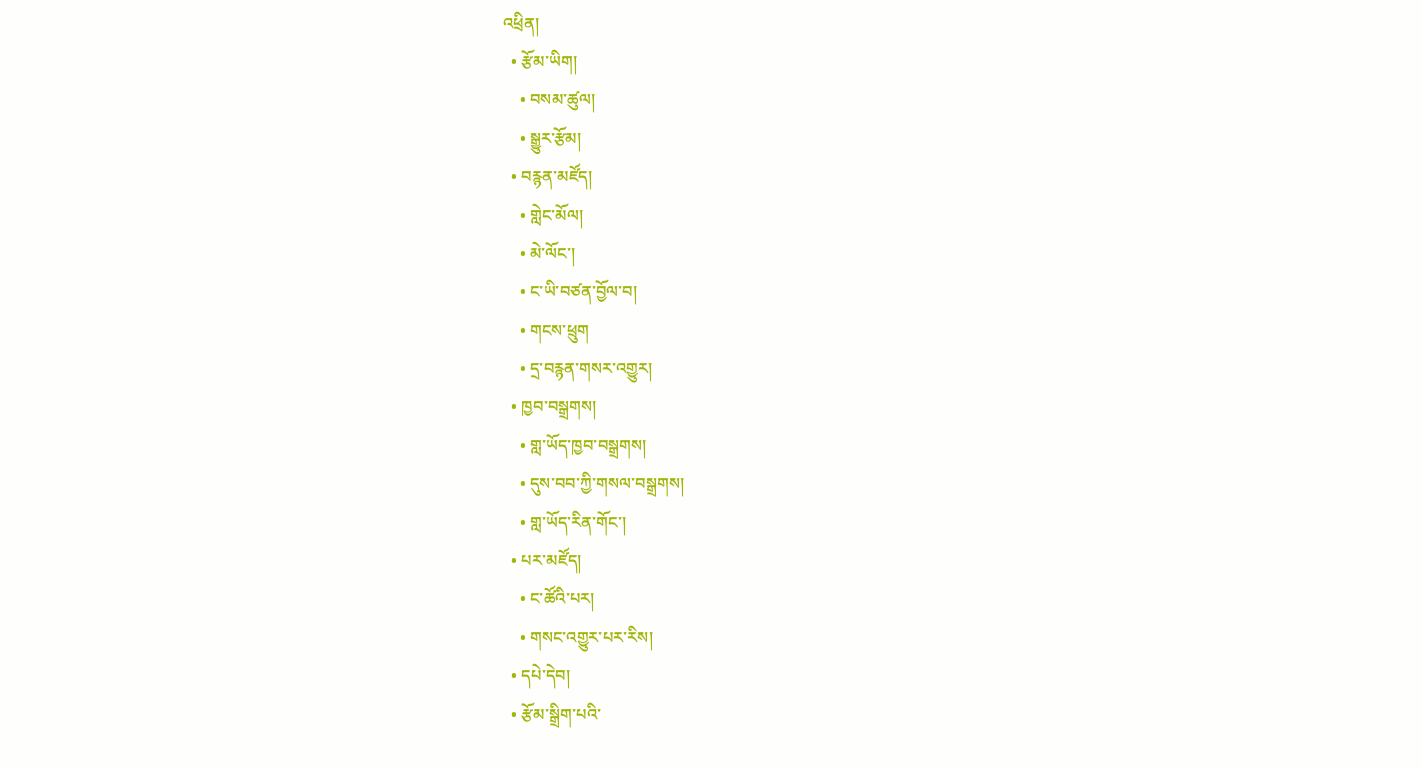འཕྲིན།
  • རྩོམ་ཡིག།
    • བསམ་ཚུལ།
    • སྒྱུར་རྩོམ།
  • བརྙན་མཛོད།
    • གླེང་མོལ།
    • མེ་ལོང་།
    • ང་ཡི་བཙན་བྱོལ་བ།
    • གངས་ཕྲུག
    • དྲ་བརྙན་གསར་འགྱུར།
  • ཁྱབ་བསྒྲགས།
    • གླ་ཡོད་ཁྱབ་བསྒྲགས།
    • དུས་བབ་ཀྱི་གསལ་བསྒྲགས།
    • གླ་ཡོད་རིན་གོང་།
  • པར་མཛོད།
    • ང་ཚོའི་པར།
    • གསང་འགྱུར་པར་རིས།
  • དཔེ་དེབ།
  • རྩོམ་སྒྲིག་པའི་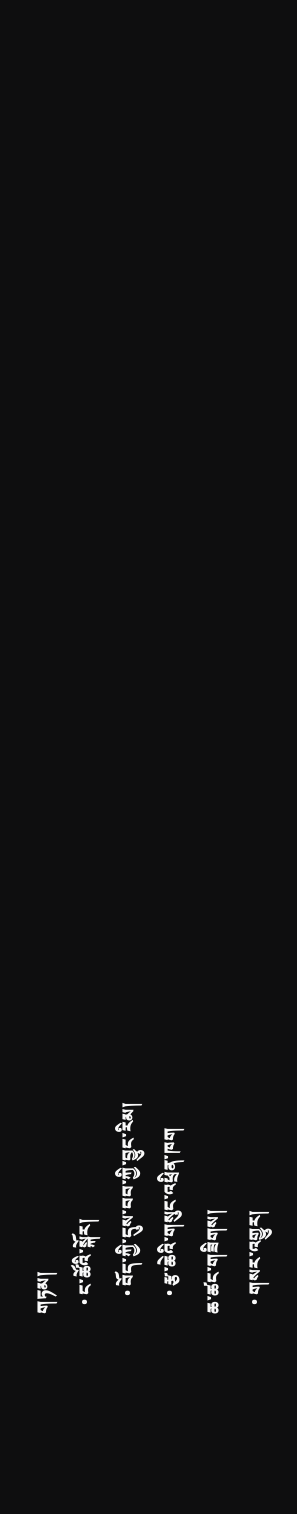གཏམ།
  • ང་ཚོའི་སྐོར།
    • བོད་ཀྱི་དུས་བབ་ཀྱི་བྱུང་རིམ།
    • རྩ་ཆེའི་གསུང་འཕྲིན་ཁག
ཆ་ཚང་གཟིགས།
  • གསར་འགྱུར།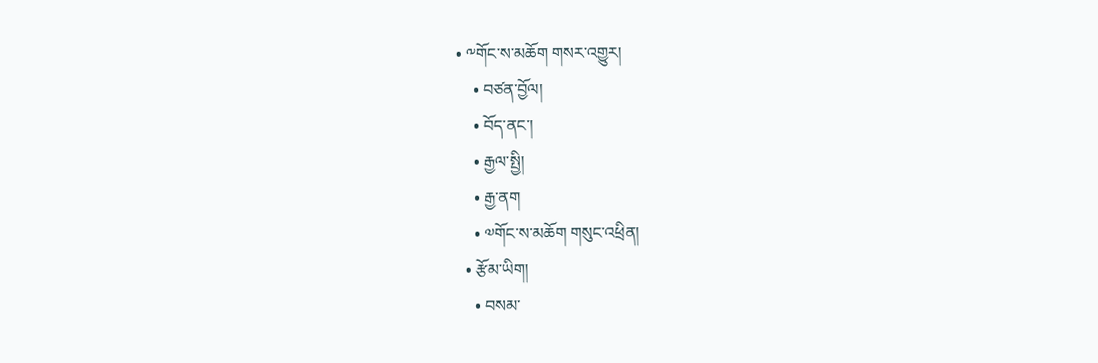• ༸གོང་ས་མཆོག གསར་འགྱུར།
    • བཙན་བྱོལ།
    • བོད་ནང་།
    • རྒྱལ་སྤྱི།
    • རྒྱ་ནག
    • ༧གོང་ས་མཆོག གསུང་འཕྲིན།
  • རྩོམ་ཡིག།
    • བསམ་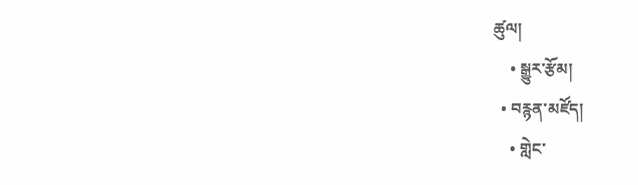ཚུལ།
    • སྒྱུར་རྩོམ།
  • བརྙན་མཛོད།
    • གླེང་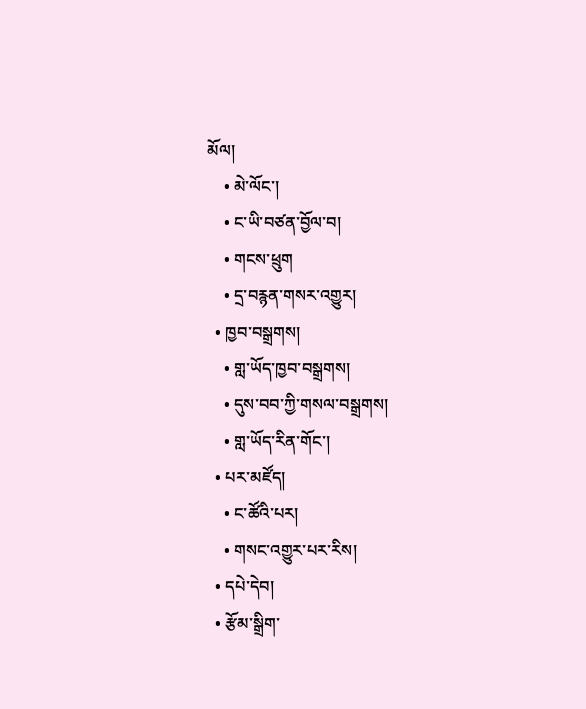མོལ།
    • མེ་ལོང་།
    • ང་ཡི་བཙན་བྱོལ་བ།
    • གངས་ཕྲུག
    • དྲ་བརྙན་གསར་འགྱུར།
  • ཁྱབ་བསྒྲགས།
    • གླ་ཡོད་ཁྱབ་བསྒྲགས།
    • དུས་བབ་ཀྱི་གསལ་བསྒྲགས།
    • གླ་ཡོད་རིན་གོང་།
  • པར་མཛོད།
    • ང་ཚོའི་པར།
    • གསང་འགྱུར་པར་རིས།
  • དཔེ་དེབ།
  • རྩོམ་སྒྲིག་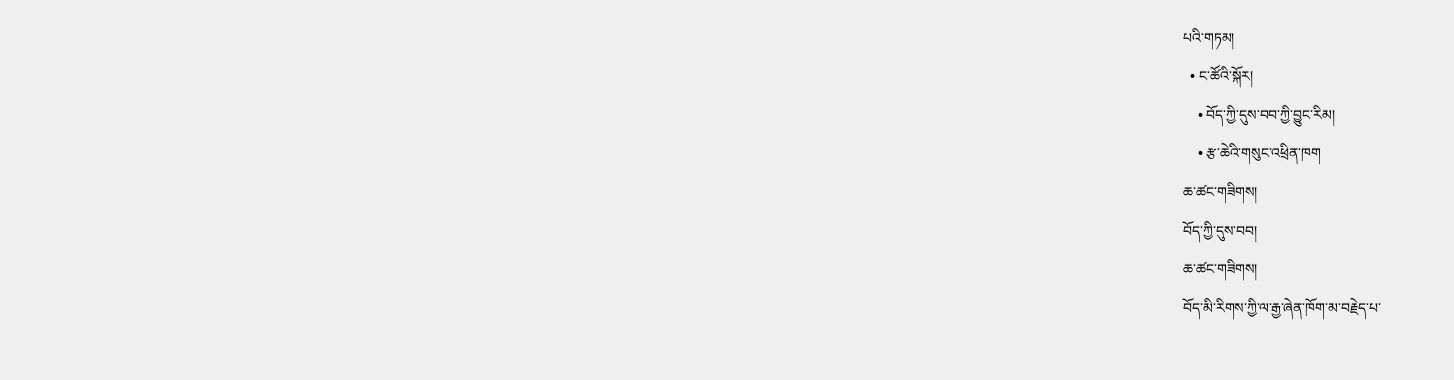པའི་གཏམ།
  • ང་ཚོའི་སྐོར།
    • བོད་ཀྱི་དུས་བབ་ཀྱི་བྱུང་རིམ།
    • རྩ་ཆེའི་གསུང་འཕྲིན་ཁག
ཆ་ཚང་གཟིགས།
བོད་ཀྱི་དུས་བབ།
ཆ་ཚང་གཟིགས།
བོད་མི་རིགས་ཀྱི་ལ་རྒྱ་ཞེན་ཁོག་མ་བརྗེད་པ་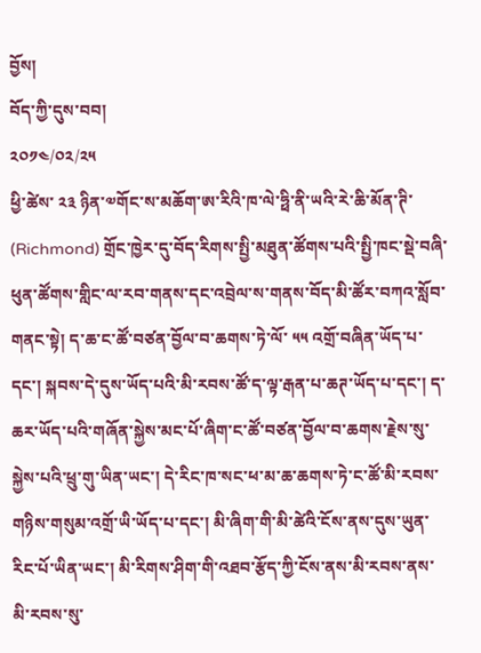བྱོས།
བོད་ཀྱི་དུས་བབ།
༢༠༡༤/༠༢/༢༥
ཕྱི་ཚེས་ ༢༣ ཉིན་༧གོང་ས་མཆོག་ཨ་རིའི་ཁ་ལེ་ཧྥི་ནི་ཡའི་རེ་ཆི་མོན་ཊི་ (Richmond) གྲོང་ཁྱེར་དུ་བོད་རིགས་སྤྱི་མཐུན་ཚོགས་པའི་སྤྱི་ཁང་སྡེ་བཞི་ཕུན་ཚོགས་གླིང་ལ་རབ་གནས་དང་འབྲེལ་ས་གནས་བོད་མི་ཚོར་བཀའ་སློབ་གནང་སྟེ། ད་ཆ་ང་ཚོ་བཙན་བྱོལ་བ་ཆགས་ཏེ་ལོ་ ༥༥ འགྲོ་བཞིན་ཡོད་པ་དང་། སྐབས་དེ་དུས་ཡོད་པའི་མི་རབས་ཚོ་ད་ལྟ་རྒན་པ་ཆཊ་ཡོད་པ་དང་། ད་ཆར་ཡོད་པའི་གཞོན་སྐྱེས་མང་པོ་ཞིག་ང་ཚོ་བཙན་བྱོལ་བ་ཆགས་རྗེས་སུ་སྐྱེས་པའི་ཕྲུ་གུ་ཡིན་ཡང་། དེ་རིང་ཁ་སང་ཕ་མ་ཆ་ཆགས་ཏེ་ང་ཚོ་མི་རབས་གཉིས་གསུམ་འགྲོ་ཡི་ཡོད་པ་དང་། མི་ཞིག་གི་མི་ཚེའི་ངོས་ནས་དུས་ཡུན་རིང་པོ་ཡིན་ཡང་། མི་རིགས་ཤིག་གི་འཐབ་རྩོད་ཀྱི་ངོས་ནས་མི་རབས་ནས་མི་རབས་སུ་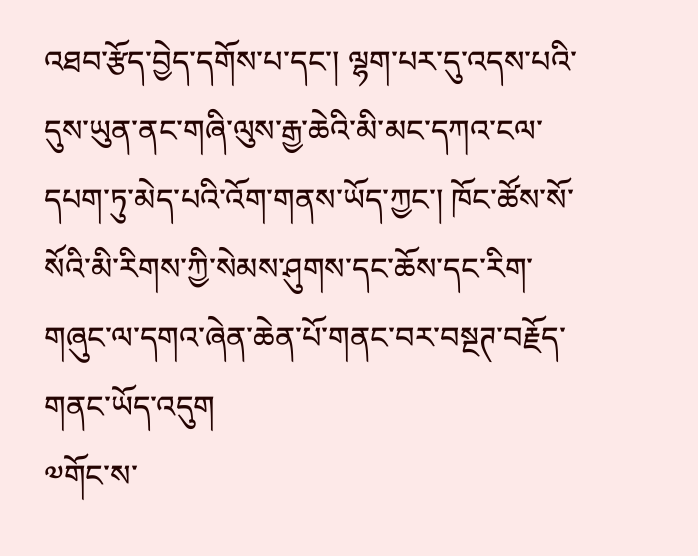འཐབ་རྩོད་བྱེད་དགོས་པ་དང་། ལྷག་པར་དུ་འདས་པའི་དུས་ཡུན་ནང་གཞི་ལུས་རྒྱ་ཆེའི་མི་མང་དཀའ་ངལ་དཔག་ཏུ་མེད་པའི་འོག་གནས་ཡོད་ཀྱང་། ཁོང་ཚོས་སོ་སོའི་མི་རིགས་ཀྱི་སེམས་ཤུགས་དང་ཆོས་དང་རིག་གཞུང་ལ་དགའ་ཞེན་ཆེན་པོ་གནང་བར་བསྔཊ་བརྗོད་གནང་ཡོད་འདུག
༧གོང་ས་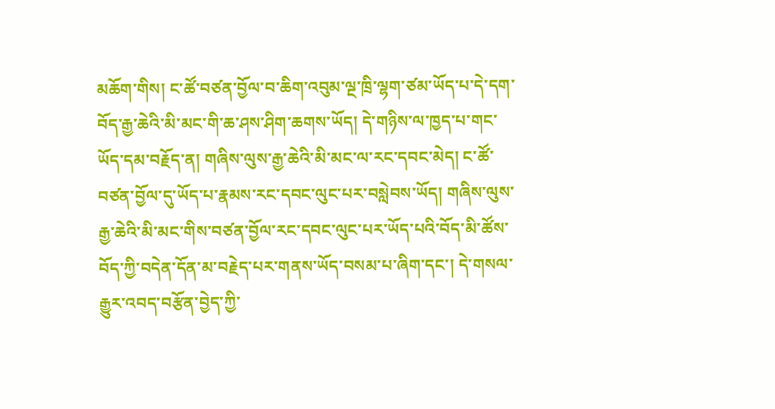མཆོག་གིས། ང་ཚོ་བཙན་བྱོལ་བ་ཆིག་འབུམ་ལྔ་ཁྲི་ལྷག་ཙམ་ཡོད་པ་དེ་དག་བོད་རྒྱ་ཆེའི་མི་མང་གི་ཆ་ཤས་ཤིག་ཆགས་ཡོད། དེ་གཉིས་ལ་ཁྱད་པ་གང་ཡོད་དམ་བརྗོད་ན། གཞིས་ལུས་རྒྱ་ཆེའི་མི་མང་ལ་རང་དབང་མེད། ང་ཚོ་བཙན་བྱོལ་དུ་ཡོད་པ་རྣམས་རང་དབང་ལུང་པར་བསླེབས་ཡོད། གཞིས་ལུས་རྒྱ་ཆེའི་མི་མང་གིས་བཙན་བྱོལ་རང་དབང་ལུང་པར་ཡོད་པའི་བོད་མི་ཚོས་བོད་ཀྱི་བདེན་དོན་མ་བརྗེད་པར་གནས་ཡོད་བསམ་པ་ཞིག་དང་། དེ་གསལ་རྒྱུར་འབད་བརྩོན་བྱེད་ཀྱི་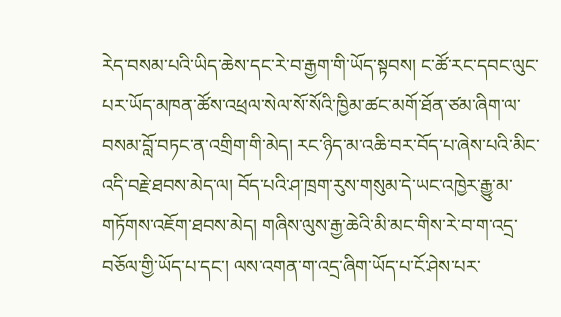རེད་བསམ་པའི་ཡིད་ཆེས་དང་རེ་བ་རྒྱག་གི་ཡོད་སྟབས། ང་ཚོ་རང་དབང་ལུང་པར་ཡོད་མཁན་ཚོས་འཕྲལ་སེལ་སོ་སོའི་ཁྱིམ་ཚང་མགོ་ཐོན་ཙམ་ཞིག་ལ་བསམ་བློ་བཏང་ན་འགྲིག་གི་མེད། རང་ཉིད་མ་འཆི་བར་བོད་པ་ཞེས་པའི་མིང་འདི་བརྗེ་ཐབས་མེད་ལ། བོད་པའི་ཤ་ཁྲག་རུས་གསུམ་དེ་ཡང་འཁྱེར་རྒྱུ་མ་གཏོགས་འཇོག་ཐབས་མེད། གཞིས་ལུས་རྒྱ་ཆེའི་མི་མང་གིས་རེ་བ་ག་འདྲ་བཅོལ་གྱི་ཡོད་པ་དང་། ལས་འགན་ག་འདྲ་ཞིག་ཡོད་པ་ངོ་ཤེས་པར་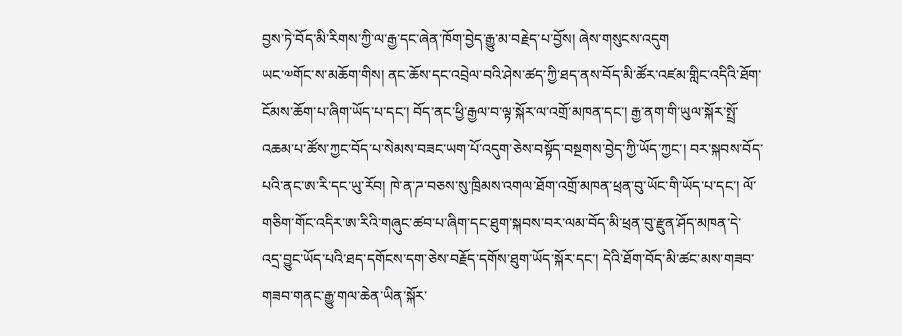བྱས་ཏེ་བོད་མི་རིགས་ཀྱི་ལ་རྒྱ་དང་ཞེན་ཁོག་བྱེད་རྒྱུ་མ་བརྗེད་པ་བྱོས། ཞེས་གསུངས་འདུག
ཡང་༧གོང་ས་མཆོག་གིས། ནང་ཆོས་དང་འབྲེལ་བའི་ཤེས་ཚད་ཀྱི་ཐད་ནས་བོད་མི་ཚོར་འཛམ་གླིང་འདིའི་ཐོག་ངོམས་ཆོག་པ་ཞིག་ཡོད་པ་དང་། བོད་ནང་ཕྱི་རྒྱལ་བ་ལྟ་སྐོར་ལ་འགྲོ་མཁན་དང་། རྒྱ་ནག་གི་ཡུལ་སྐོར་སྤྲོ་འཆམ་པ་ཚོས་ཀྱང་བོད་པ་སེམས་བཟང་ཡག་པོ་འདུག་ཅེས་བསྟོད་བསྔགས་བྱེད་ཀྱི་ཡོད་ཀྱང་། བར་སྐབས་བོད་པའི་ནང་ཨ་རི་དང་ཡུ་རོབ། ཁེ་ན་ཌ་བཅས་སུ་ཁྲིམས་འགལ་ཐོག་འགྲོ་མཁན་ཕྲན་བུ་ཡོང་གི་ཡོད་པ་དང་། ལོ་གཅིག་གོང་འདིར་ཨ་རིའི་གཞུང་ཚབ་པ་ཞིག་དང་ཐུག་སྐབས་བར་ལམ་བོད་མི་ཕྲན་བུ་རྫུན་ཤོད་མཁན་དེ་འདྲ་བྱུང་ཡོད་པའི་ཐད་དགོངས་དག་ཅེས་བརྗོད་དགོས་ཐུག་ཡོད་སྐོར་དང་། དེའི་ཐོག་བོད་མི་ཚང་མས་གཟབ་གཟབ་གནང་རྒྱུ་གལ་ཆེན་ཡིན་སྐོར་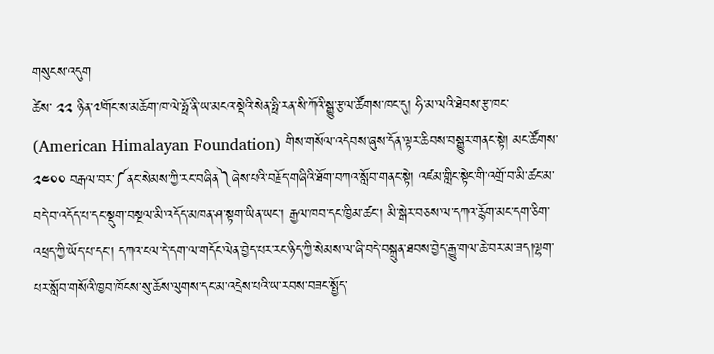གསུངས་འདུག
ཚེས་ ༢༢ ཉིན་༧གོང་ས་མཆོག་ཁ་ལེ་ཧྥོ་ནི་ཡ་མངའ་སྡེའི་སེན་ཧྥི་རན་སི་ཀོའི་སྒྱུ་རྩལ་ཚོགས་ཁང་དུ། ཧི་མ་ལའི་ཐེབས་རྩ་ཁང་ (American Himalayan Foundation) གིས་གསོལ་འདེབས་ཞུས་དོན་ལྟར་ཆིབས་བསྒྱུར་གནང་སྟེ། མང་ཚོགས་ ༢༤༠༠ བརྒལ་བར་༼ནང་སེམས་ཀྱི་རང་བཞིན༽ཞེས་པའི་བརྗོད་གཞིའི་ཐོག་བཀའ་སློབ་གནང་སྟེ། འཛམ་གླིང་སྟེང་གི་འགྲོ་བ་མི་ཚང་མ་བདེ་བ་འདོད་པ་དང་སྡུག་བསྔལ་མི་འདོད་མཁན་ཤ་སྟག་ཡིན་ཡང་། རྒྱལ་ཁབ་དང་ཁྱིམ་ཚང་། མི་སྒེར་བཅས་ལ་དཀའ་རྙོག་མང་དག་ཅིག་འཕྲད་ཀྱི་ཡོད་པ་དང་། དཀའ་ངལ་དེ་དག་ལ་གདོང་ལེན་བྱེད་པར་རང་ཉིད་ཀྱི་སེམས་ལ་ཞི་བདེ་བསྐྲུན་ཐབས་བྱེད་རྒྱུ་གལ་ཆེ་བར་མ་ཟད།ལྷག་པར་སློབ་གསོའི་ཁྱབ་ཁོངས་སུ་ཆོས་ལུགས་དང་མ་འདྲེས་པའི་ཡ་རབས་བཟང་སྤྱོད་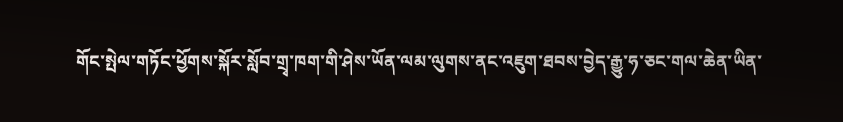གོང་སྤེལ་གཏོང་ཕྱོགས་སྐོར་སློབ་གྲྭ་ཁག་གི་ཤེས་ཡོན་ལམ་ལུགས་ནང་འཇུག་ཐབས་བྱེད་རྒྱུ་ཧ་ཅང་གལ་ཆེན་ཡིན་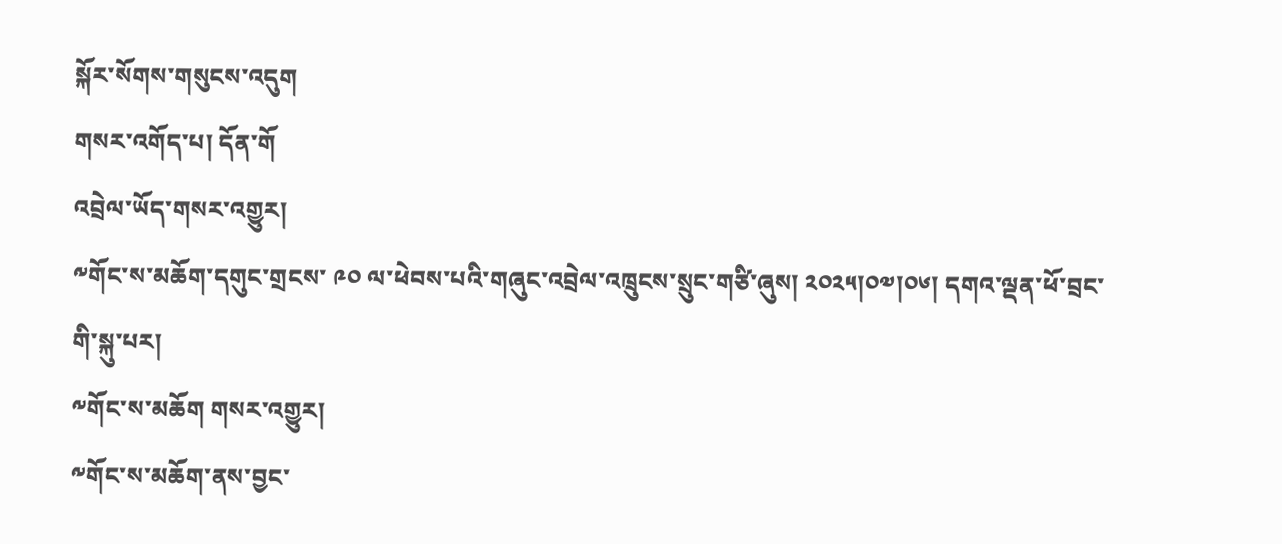སྐོར་སོགས་གསུངས་འདུག
གསར་འགོད་པ། དོན་གོ
འབྲེལ་ཡོད་གསར་འགྱུར།
༸གོང་ས་མཆོག་དགུང་གྲངས་ ༩༠ ལ་ཕེབས་པའི་གཞུང་འབྲེལ་འཁྲུངས་སྲུང་གཙི་ཞུས། ༢༠༢༥།༠༧།༠༦། དགའ་ལྡན་ཕོ་བྲང་གི་སྐུ་པར།
༸གོང་ས་མཆོག གསར་འགྱུར།
༸གོང་ས་མཆོག་ནས་བྱང་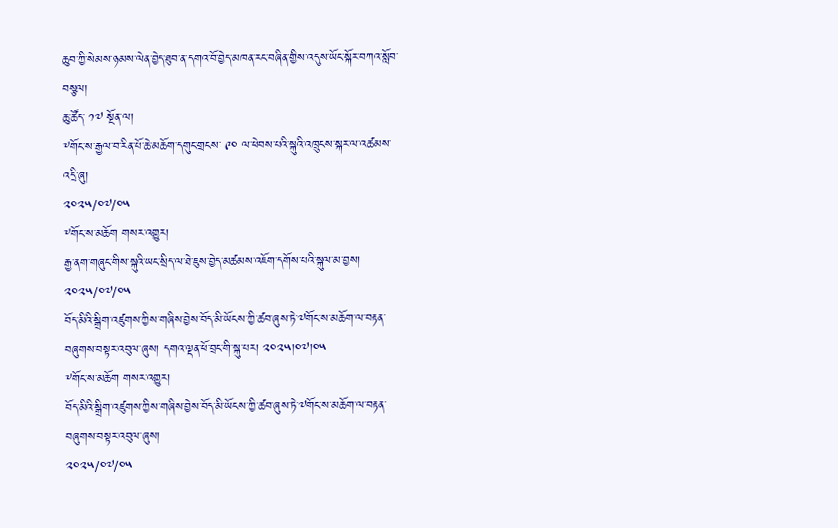ཆུབ་ཀྱི་སེམས་ཉམས་ལེན་བྱེད་ཐུབ་ན་དགའ་བོ་བྱེད་མཁན་རང་བཞིན་གྱིས་འདུས་ཡོང་སྐོར་བཀའ་སློབ་བསྩལ།
ཆུ་ཚོད་ ༡༧ སྔོན་ལ།
༸གོང་ས་རྒྱལ་བ་རིན་པོ་ཆེ་མཆོག་དགུང་གྲངས་ ༩༠ ལ་ཕེབས་པའི་སྐུའི་འཁྲུངས་སྐར་ལ་འཚམས་འདྲི་ཞུ།
༢༠༢༥/༠༧/༠༥
༸གོང་ས་མཆོག གསར་འགྱུར།
རྒྱ་ནག་གཞུང་གིས་སྐུའི་ཡང་སྲིད་ལ་ཐེ་ཇུས་བྱེད་མཚམས་འཇོག་དགོས་པའི་སྐུལ་མ་བྱས།
༢༠༢༥/༠༧/༠༥
བོད་མིའི་སྒྲིག་འཛུགས་ཀྱིས་གཞིས་བྱེས་བོད་མི་ཡོངས་ཀྱི་ཚབ་ཞུས་ཏེ་༧གོང་ས་མཆོག་ལ་བརྟན་བཞུགས་བསྟར་འབུལ་ཞུས། དགའ་ལྡན་ཕོ་བྲང་གི་སྐུ་པར། ༢༠༢༥།༠༧།༠༥
༸གོང་ས་མཆོག གསར་འགྱུར།
བོད་མིའི་སྒྲིག་འཛུགས་ཀྱིས་གཞིས་བྱེས་བོད་མི་ཡོངས་ཀྱི་ཚབ་ཞུས་ཏེ་༧གོང་ས་མཆོག་ལ་བརྟན་བཞུགས་བསྟར་འབུལ་ཞུས།
༢༠༢༥/༠༧/༠༥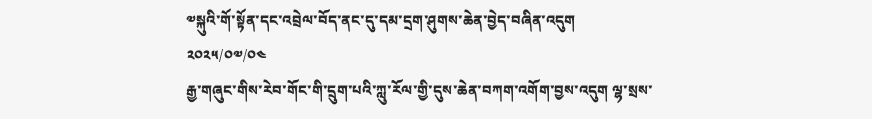༧སྐུའི་གོ་སྟོན་དང་འབྲེལ་བོད་ནང་དུ་དམ་དྲག་ཤུགས་ཆེན་བྱེད་བཞིན་འདུག
༢༠༢༥/༠༧/༠༤
རྒྱ་གཞུང་གིས་རེབ་གོང་གི་དྲུག་པའི་ཀླུ་རོལ་གྱི་དུས་ཆེན་བཀག་འགོག་བྱས་འདུག ལྷ་སྲས་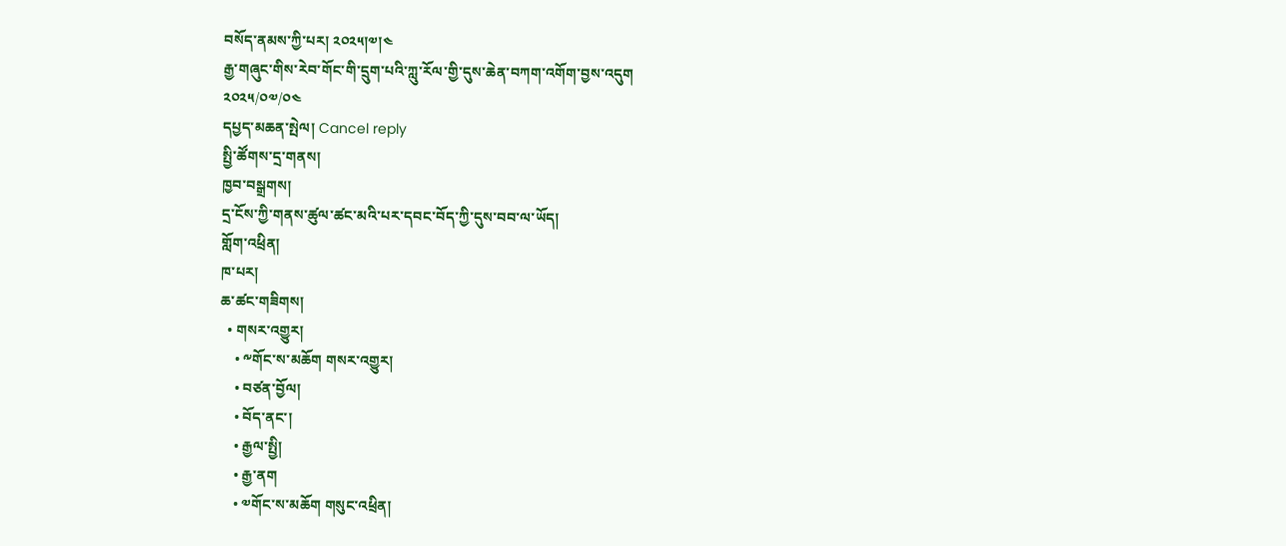བསོད་ནམས་ཀྱི་པར། ༢༠༢༥།༧།༤
རྒྱ་གཞུང་གིས་རེབ་གོང་གི་དྲུག་པའི་ཀླུ་རོལ་གྱི་དུས་ཆེན་བཀག་འགོག་བྱས་འདུག
༢༠༢༥/༠༧/༠༤
དཔྱད་མཆན་སྤེལ། Cancel reply
སྤྱི་ཚོགས་དྲ་གནས།
ཁྱབ་བསྒྲགས།
དྲ་ངོས་ཀྱི་གནས་ཚུལ་ཚང་མའི་པར་དབང་བོད་ཀྱི་དུས་བབ་ལ་ཡོད།
གློག་འཕྲིན།
ཁ་པར།
ཆ་ཚང་གཟིགས།
  • གསར་འགྱུར།
    • ༸གོང་ས་མཆོག གསར་འགྱུར།
    • བཙན་བྱོལ།
    • བོད་ནང་།
    • རྒྱལ་སྤྱི།
    • རྒྱ་ནག
    • ༧གོང་ས་མཆོག གསུང་འཕྲིན།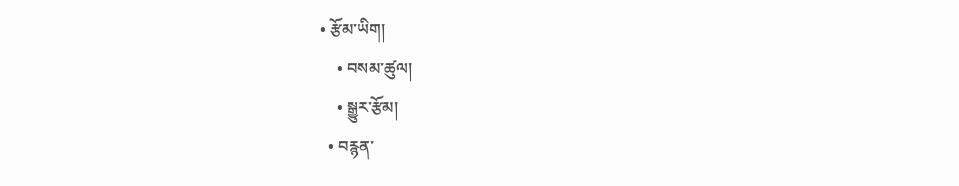• རྩོམ་ཡིག།
    • བསམ་ཚུལ།
    • སྒྱུར་རྩོམ།
  • བརྙན་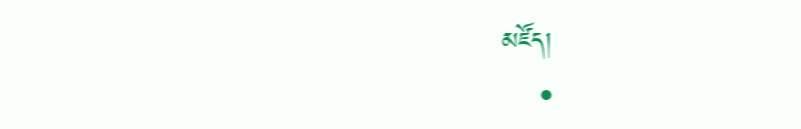མཛོད།
    •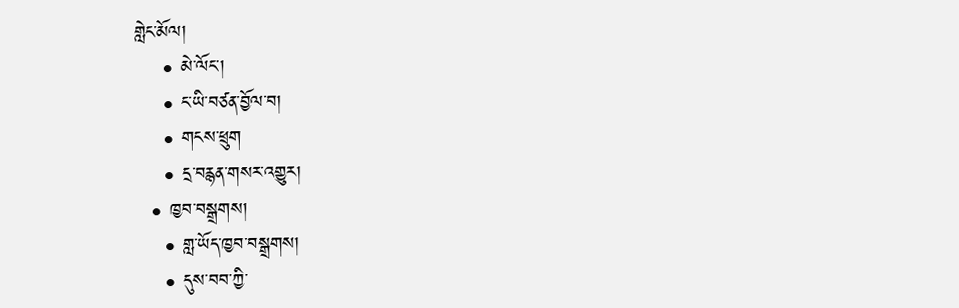གླེང་མོལ།
    • མེ་ལོང་།
    • ང་ཡི་བཙན་བྱོལ་བ།
    • གངས་ཕྲུག
    • དྲ་བརྙན་གསར་འགྱུར།
  • ཁྱབ་བསྒྲགས།
    • གླ་ཡོད་ཁྱབ་བསྒྲགས།
    • དུས་བབ་ཀྱི་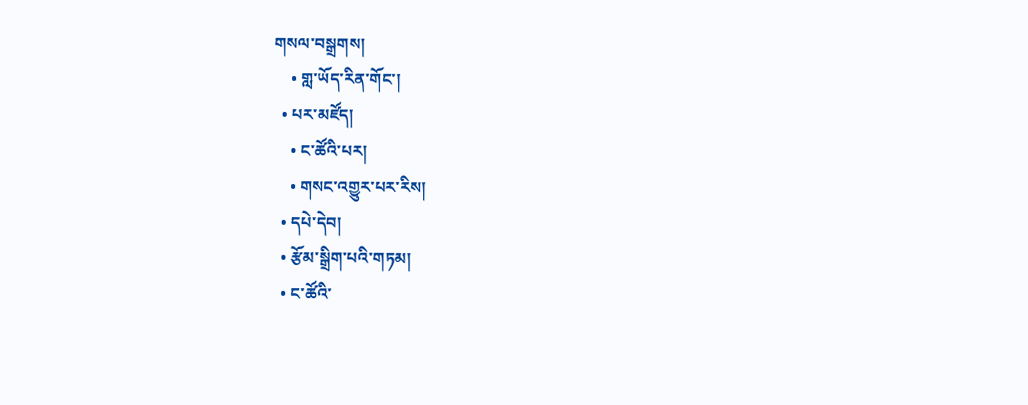གསལ་བསྒྲགས།
    • གླ་ཡོད་རིན་གོང་།
  • པར་མཛོད།
    • ང་ཚོའི་པར།
    • གསང་འགྱུར་པར་རིས།
  • དཔེ་དེབ།
  • རྩོམ་སྒྲིག་པའི་གཏམ།
  • ང་ཚོའི་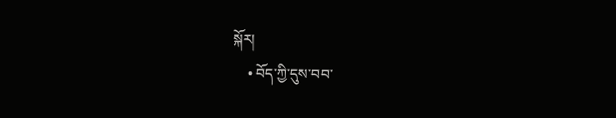སྐོར།
    • བོད་ཀྱི་དུས་བབ་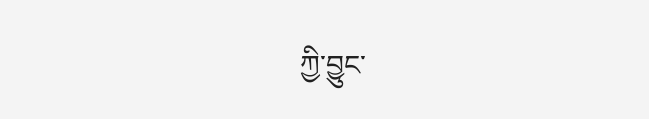ཀྱི་བྱུང་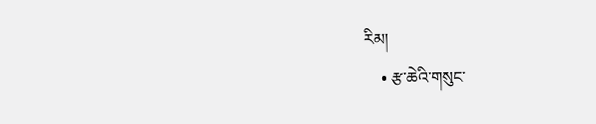རིམ།
    • རྩ་ཆེའི་གསུང་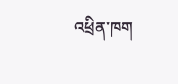འཕྲིན་ཁག